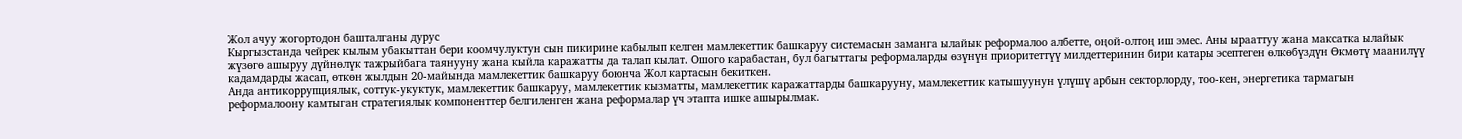Жол ачуу жогортодон башталганы дурус
Кыргызстанда чейрек кылым убакыттан бери коомчулуктун сын пикирине кабылып келген мамлекеттик башкаруу системасын заманга ылайык реформалоо албетте, оңой-олтоң иш эмес. Аны ырааттуу жана максатка ылайык жүзөгө ашыруу дүйнөлүк тажрыйбага таянууну жана кыйла каражатты да талап кылат. Ошого карабастан, бул багыттагы реформаларды өзүнүн приоритеттүү милдеттеринин бири катары эсептеген өлкөбүздүн Өкмөтү маанилүү кадамдарды жасап, өткөн жылдын 20-майында мамлекеттик башкаруу боюнча Жол картасын бекиткен.
Анда антикоррупциялык, соттук-укуктук, мамлекеттик башкаруу, мамлекеттик кызматты, мамлекеттик каражаттарды башкарууну, мамлекеттик катышуунун үлүшү арбын секторлорду, тоо-кен, энергетика тармагын реформалоону камтыган стратегиялык компоненттер белгиленген жана реформалар үч этапта ишке ашырылмак.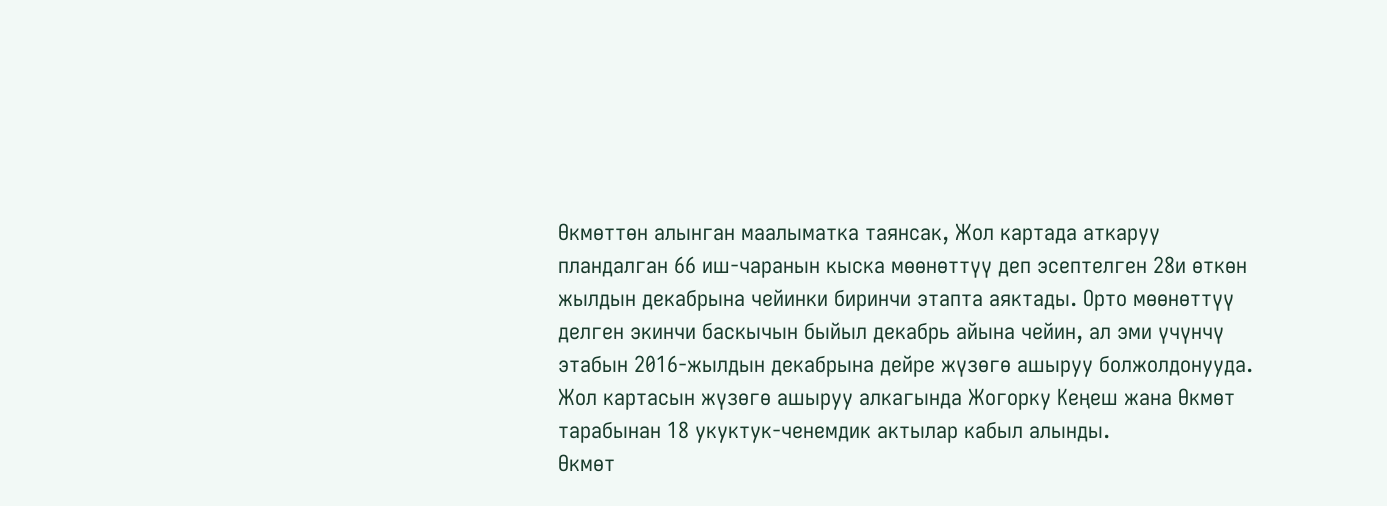Өкмөттөн алынган маалыматка таянсак, Жол картада аткаруу пландалган 66 иш-чаранын кыска мөөнөттүү деп эсептелген 28и өткөн жылдын декабрына чейинки биринчи этапта аяктады. Орто мөөнөттүү делген экинчи баскычын быйыл декабрь айына чейин, ал эми үчүнчү этабын 2016-жылдын декабрына дейре жүзөгө ашыруу болжолдонууда. Жол картасын жүзөгө ашыруу алкагында Жогорку Кеңеш жана Өкмөт тарабынан 18 укуктук-ченемдик актылар кабыл алынды.
Өкмөт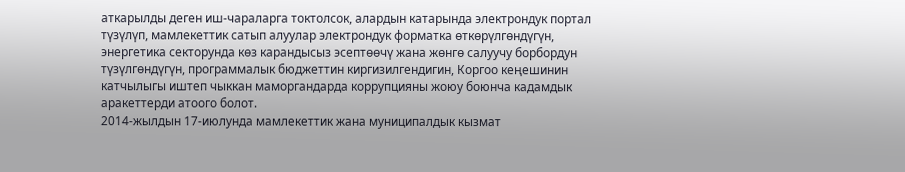аткарылды деген иш-чараларга токтолсок, алардын катарында электрондук портал түзүлүп, мамлекеттик сатып алуулар электрондук форматка өткөрүлгөндүгүн, энергетика секторунда көз карандысыз эсептөөчү жана жөнгө салуучу борбордун түзүлгөндүгүн, программалык бюджеттин киргизилгендигин, Коргоо кеңешинин катчылыгы иштеп чыккан маморгандарда коррупцияны жоюу боюнча кадамдык аракеттерди атоого болот.
2014-жылдын 17-июлунда мамлекеттик жана муниципалдык кызмат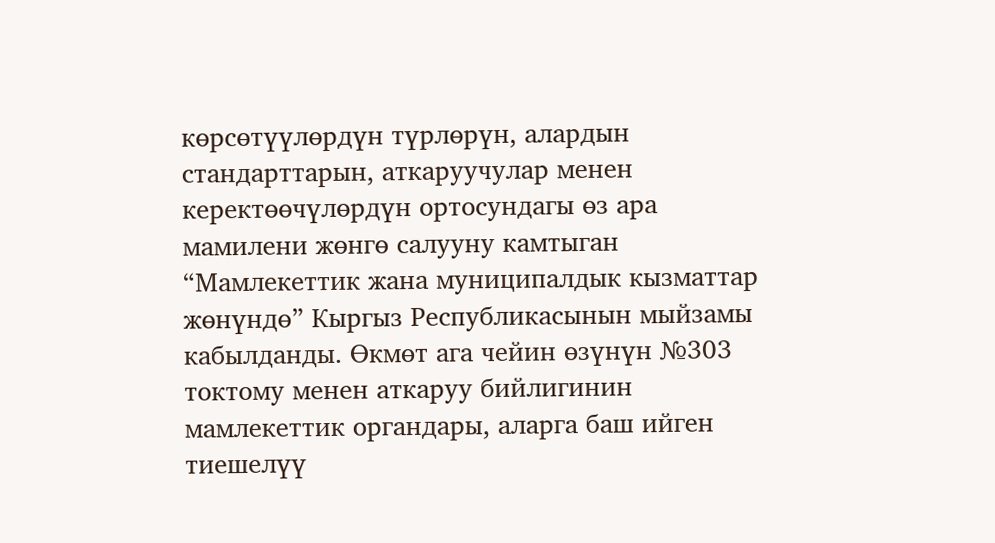көрсөтүүлөрдүн түрлөрүн, алардын стандарттарын, аткаруучулар менен керектөөчүлөрдүн ортосундагы өз ара мамилени жөнгө салууну камтыган “Мамлекеттик жана муниципалдык кызматтар жөнүндө” Кыргыз Республикасынын мыйзамы кабылданды. Өкмөт ага чейин өзүнүн №303 токтому менен аткаруу бийлигинин мамлекеттик органдары, аларга баш ийген тиешелүү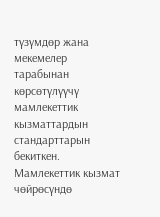түзүмдөр жана мекемелер тарабынан көрсөтүлүүчү мамлекеттик кызматтардын стандарттарын бекиткен.
Мамлекеттик кызмат чөйрөсүндө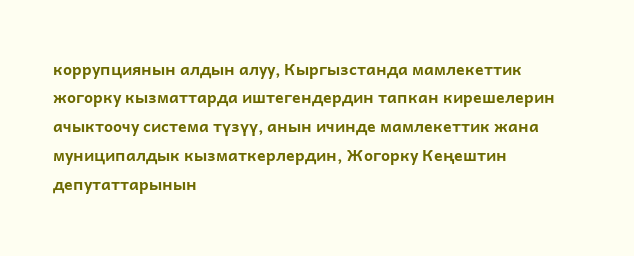коррупциянын алдын алуу, Кыргызстанда мамлекеттик жогорку кызматтарда иштегендердин тапкан кирешелерин ачыктоочу система түзүү, анын ичинде мамлекеттик жана муниципалдык кызматкерлердин, Жогорку Кеңештин депутаттарынын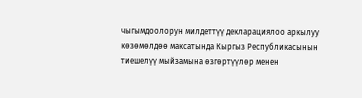чыгымдоолорун милдеттүү декларациялоо аркылуу көзөмөлдөө максатында Кыргыз Республикасынын тиешелүү мыйзамына өзгөртүүлөр менен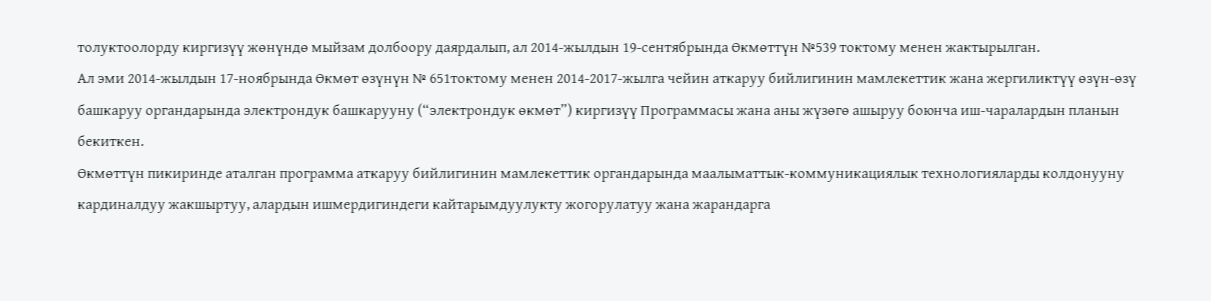толуктоолорду киргизүү жөнүндө мыйзам долбоору даярдалып, ал 2014-жылдын 19-сентябрында Өкмөттүн №539 токтому менен жактырылган.
Ал эми 2014-жылдын 17-ноябрында Өкмөт өзүнүн № 651токтому менен 2014-2017-жылга чейин аткаруу бийлигинин мамлекеттик жана жергиликтүү өзүн-өзү башкаруу органдарында электрондук башкарууну (“электрондук өкмөт”) киргизүү Программасы жана аны жүзөгө ашыруу боюнча иш-чаралардын планын бекиткен.
Өкмөттүн пикиринде аталган программа аткаруу бийлигинин мамлекеттик органдарында маалыматтык-коммуникациялык технологияларды колдонууну кардиналдуу жакшыртуу, алардын ишмердигиндеги кайтарымдуулукту жогорулатуу жана жарандарга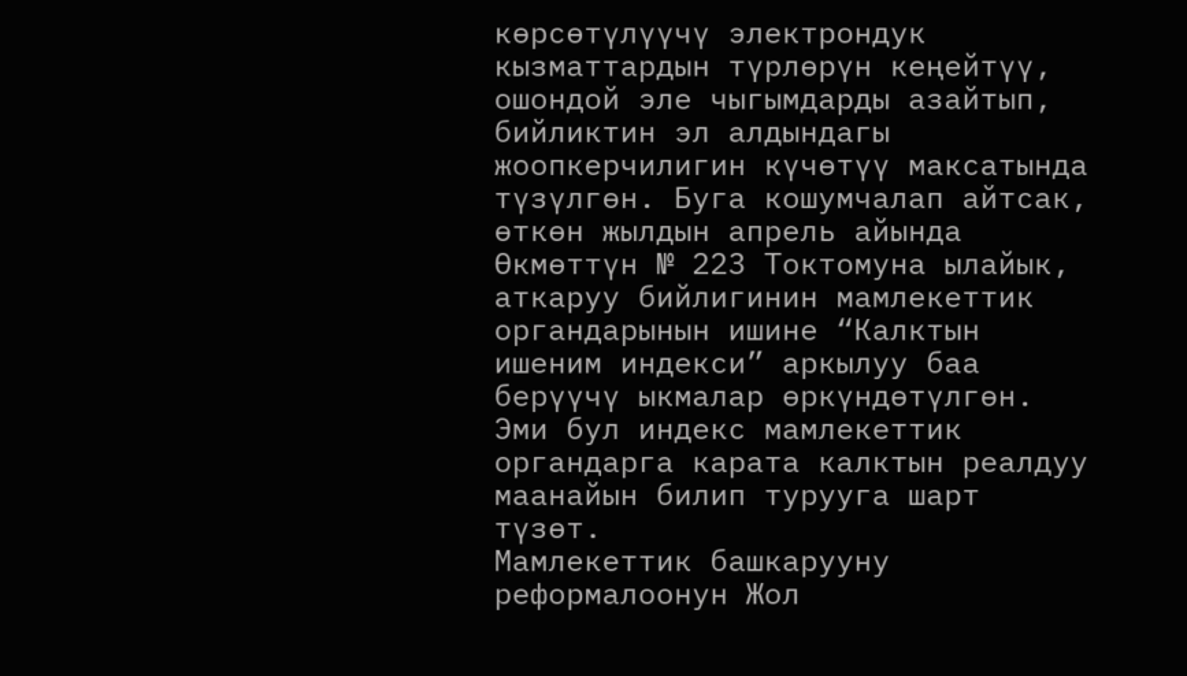көрсөтүлүүчү электрондук кызматтардын түрлөрүн кеңейтүү, ошондой эле чыгымдарды азайтып, бийликтин эл алдындагы жоопкерчилигин күчөтүү максатында түзүлгөн. Буга кошумчалап айтсак, өткөн жылдын апрель айында Өкмөттүн № 223 Токтомуна ылайык, аткаруу бийлигинин мамлекеттик органдарынын ишине “Калктын ишеним индекси” аркылуу баа берүүчү ыкмалар өркүндөтүлгөн. Эми бул индекс мамлекеттик органдарга карата калктын реалдуу маанайын билип турууга шарт түзөт.
Мамлекеттик башкарууну реформалоонун Жол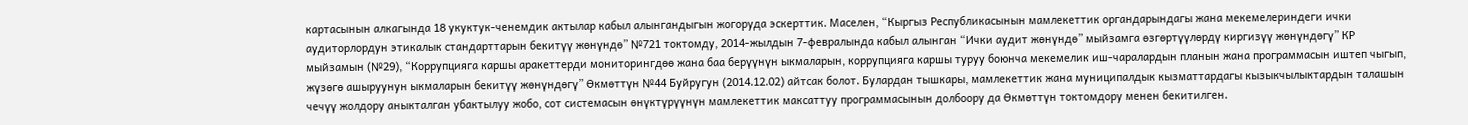картасынын алкагында 18 укуктук-ченемдик актылар кабыл алынгандыгын жогоруда эскерттик. Маселен, “Кыргыз Республикасынын мамлекеттик органдарындагы жана мекемелериндеги ички аудиторлордун этикалык стандарттарын бекитүү жөнүндө” №721 токтомду, 2014-жылдын 7-февралында кабыл алынган “Ички аудит жөнүндө” мыйзамга өзгөртүүлөрдү киргизүү жөнүндөгү” КР мыйзамын (№29), “Коррупцияга каршы аракеттерди мониторингдөө жана баа берүүнүн ыкмаларын, коррупцияга каршы туруу боюнча мекемелик иш-чаралардын планын жана программасын иштеп чыгып, жүзөгө ашыруунун ыкмаларын бекитүү жөнүндөгү” Өкмөттүн №44 Буйругун (2014.12.02) айтсак болот. Булардан тышкары, мамлекеттик жана муниципалдык кызматтардагы кызыкчылыктардын талашын чечүү жолдору аныкталган убактылуу жобо, сот системасын өнүктүрүүнүн мамлекеттик максаттуу программасынын долбоору да Өкмөттүн токтомдору менен бекитилген.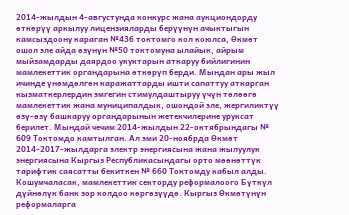2014-жылдын 4-августунда конкурс жана аукциондорду өткөрүү аркылуу лицензияларды берүүнүн ачыктыгын камсыздоону караган №436 токтомго кол коюлса, Өкмөт ошол эле айда өзүнүн №50 токтомуна ылайык, айрым мыйзамдарды даярдоо укуктарын аткаруу бийлигинин мамлекеттик органдарына өткөрүп берди. Мындан ары жыл ичинде үнөмдөлгөн каражаттарды ишти сапаттуу аткарган кызматкерлердин эмгегин стимулдаштыруу үчүн төлөөгө мамлекеттик жана муниципалдык, ошондой эле, жергиликтүү өзү-өзү башкаруу органдарынын жетекчилерине уруксат берилет. Мындай чечим 2014-жылдын 22-октябрындагы № 609 Токтомдо камтылган. Ал эми 20-ноябрда Өкмөт 2014-2017-жылдарга электр энергиясына жана жылуулук энергиясына Кыргыз Республикасындагы орто мөөнөттүк тарифтик саясатты бекиткен № 660 Токтомду кабыл алды.
Кошумчаласак, мамлекеттик секторду реформалоого Бүткүл дүйнөлүк банк зор колдоо көргөзүүдө. Кыргыз Өкмөтүнүн реформаларга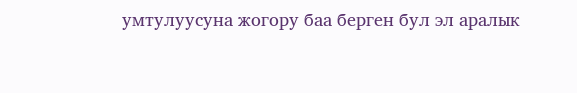умтулуусуна жогору баа берген бул эл аралык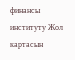финансы институту Жол картасын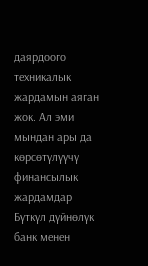даярдоого техникалык жардамын аяган жок. Ал эми мындан ары да көрсөтүлүүчү финансылык жардамдар Бүткүл дүйнөлүк банк менен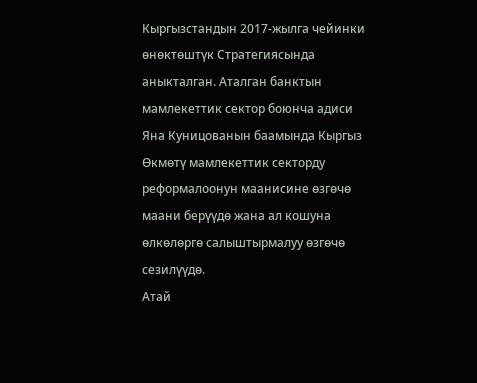Кыргызстандын 2017-жылга чейинки өнөктөштүк Стратегиясында аныкталган. Аталган банктын мамлекеттик сектор боюнча адиси Яна Куницованын баамында Кыргыз Өкмөтү мамлекеттик секторду реформалоонун маанисине өзгөчө маани берүүдө жана ал кошуна өлкөлөргө салыштырмалуу өзгөчө сезилүүдө.
Атай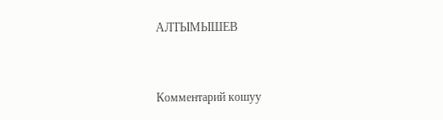АЛТЫМЫШЕВ


Комментарий кошуу